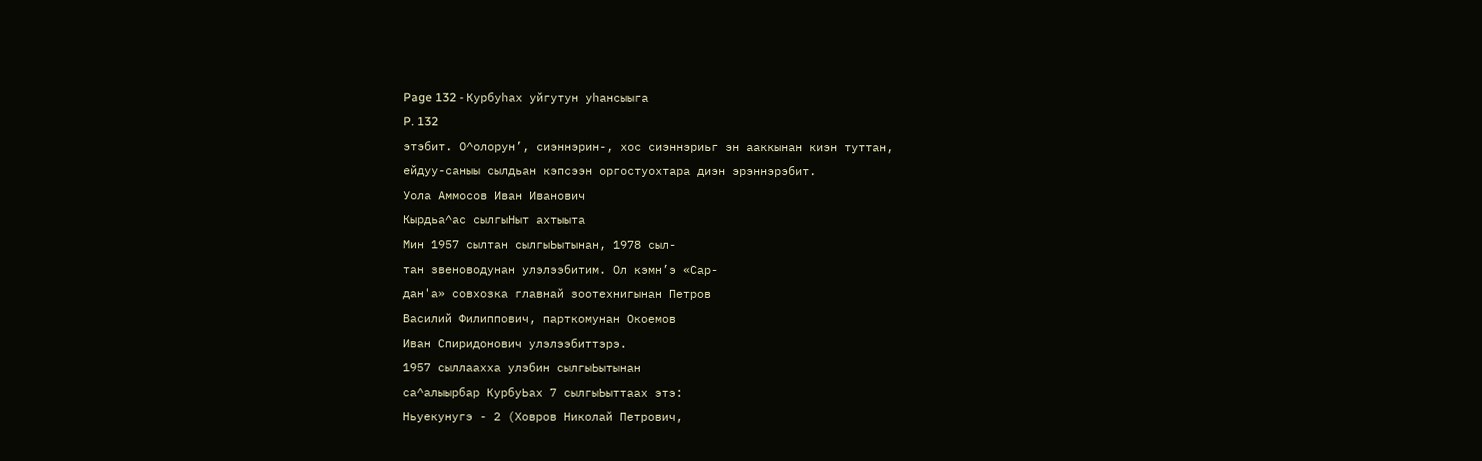Page 132 - Курбуһах уйгутун уһансыыга
P. 132
этэбит. О^олорун’, сиэннэрин-, хос сиэннэриьг эн ааккынан киэн туттан,
ейдуу-саныы сылдьан кэпсээн оргостуохтара диэн эрэннэрэбит.
Уола Аммосов Иван Иванович
Кырдьа^ас сылгыНыт ахтыыта
Мин 1957 сылтан сылгыЬытынан, 1978 сыл-
тан звеноводунан улэлээбитим. Ол кэмн’э «Сар-
дан'а» совхозка главнай зоотехнигынан Петров
Василий Филиппович, парткомунан Окоемов
Иван Спиридонович улэлээбиттэрэ.
1957 сыллаахха улэбин сылгыЬытынан
са^алыырбар КурбуЬах 7 сылгыЬыттаах этэ:
Ньуекунугэ - 2 (Ховров Николай Петрович,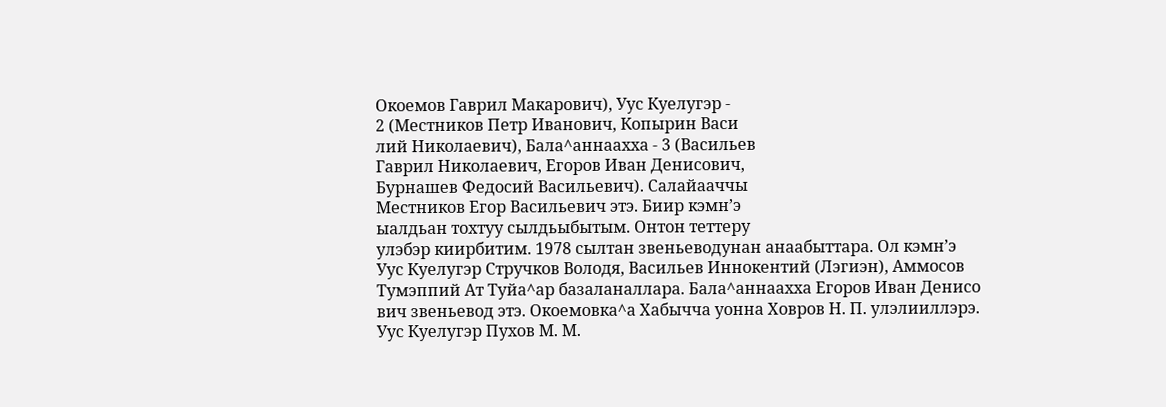Окоемов Гаврил Макарович), Уус Куелугэр -
2 (Местников Петр Иванович, Копырин Васи
лий Николаевич), Бала^аннаахха - 3 (Васильев
Гаврил Николаевич, Егоров Иван Денисович,
Бурнашев Федосий Васильевич). Салайааччы
Местников Егор Васильевич этэ. Биир кэмн’э
ыалдьан тохтуу сылдьыбытым. Онтон теттеру
улэбэр киирбитим. 1978 сылтан звеньеводунан анаабыттара. Ол кэмн’э
Уус Куелугэр Стручков Володя, Васильев Иннокентий (Лэгиэн), Аммосов
Тумэппий Ат Туйа^ар базаланаллара. Бала^аннаахха Егоров Иван Денисо
вич звеньевод этэ. Окоемовка^а Хабычча уонна Ховров Н. П. улэлииллэрэ.
Уус Куелугэр Пухов М. М.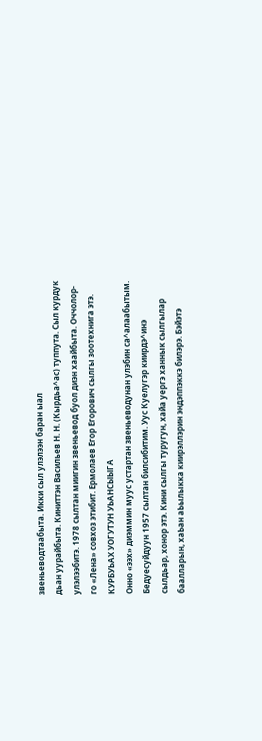звеньеводтаабыта. Икки сыл улэлээн баран ыал
дьан уурайбыта. Киниттэн Васильев Н. Н. (Кырдьа^ас) туппута. Сыл курдук
улэлээбитэ. 1978 сылтан миигин звеньевод буол диэн хаайбыта. Оччолор-
го «Лена» совхоз этибит. Ермолаев Егор Егорович сылгы зоотехнига этэ.
КУРБУЬАХ УОГУТУН УЬАНСЫЫГА
Онно «ээх» диэммин муус устартан звеньеводунан улэбин са^алаабытым.
Бедуесуйдуун 1957 сылтан билсибитим. Уус Куелугэр киирдэ^инэ
сылдьар, хонор этэ. Кини сылгы туругун, хайа уергэ ханнык сылгылар
баалларын, хаЬан аЬылыкка киирэллэрин эндэппэккэ билэрэ. Бэйэтэ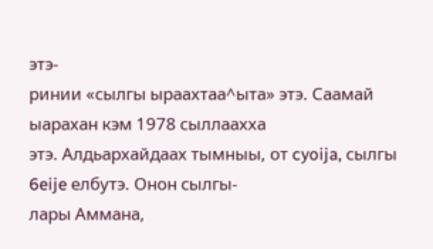этэ-
ринии «сылгы ыраахтаа^ыта» этэ. Саамай ыарахан кэм 1978 сыллаахха
этэ. Алдьархайдаах тымныы, от cyoija, сылгы 6eije елбутэ. Онон сылгы-
лары Аммана,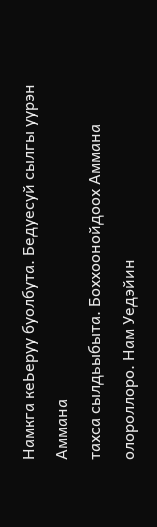Намкга кеЬеруу буолбута. Бедуесуй сылгы уурэн Аммана
тахса сылдьыбыта. Боххоонойдоох Аммана олороллоро. Нам Уедэйин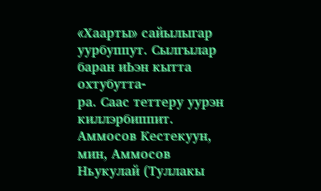«Хаарты» сайылыгар уурбуппут. Сылгылар баран иЬэн кытта охтубутта-
ра. Саас теттеру уурэн киллэрбиппит. Аммосов Кестекуун, мин, Аммосов
Ньукулай (Туллакы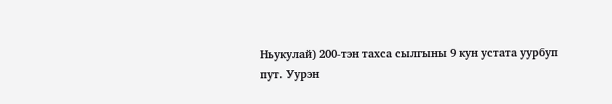Ньукулай) 200-тэн тахса сылгыны 9 кун устата уурбуп
пут. Уурэн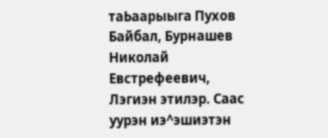таЬаарыыга Пухов Байбал, Бурнашев Николай Евстрефеевич,
Лэгиэн этилэр. Саас уурэн иэ^эшиэтэн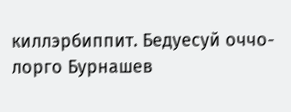киллэрбиппит. Бедуесуй оччо-
лорго Бурнашев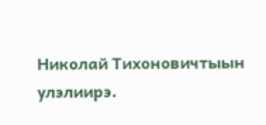Николай Тихоновичтыын улэлиирэ.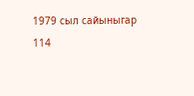1979 сыл сайыныгар
114